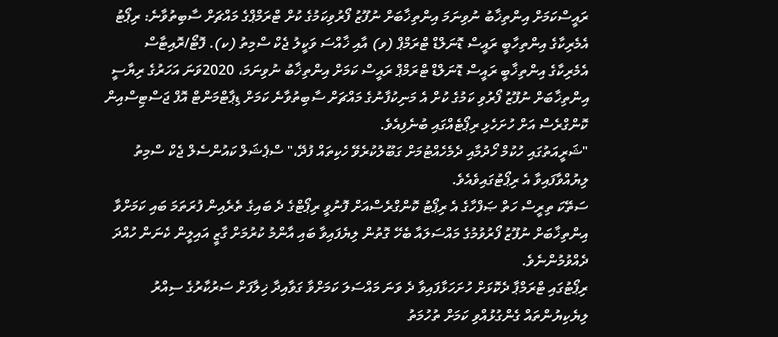ރައީސްކަމަށް އިންތިޚާބު ނުވިނަމަ އިންތިޚާބަށް ނުފޫޒު ފޯރުވިކަމުގެ ކުށް ޓްރަމްޕްގެ މައްޗަށް ސާބިތުވާނެ: ރިޕޯޓު
އެމެރިކާގެ އިންތިހާބީ ރައީސް ޑޮނަލްޑް ޓްރަމްޕް (ވ) އާއި ޚާއްސަ ވަކީލު ޖެކް ސްމިތު (ކ). ފޮޓޯ/ރޮއިޓާސް
އެމެރިކާގެ އިންތިޚާބީ ރައީސް ޑޮނަލްޑް ޓްރަމްޕް ރައީސް ކަމަށް އިންތިޚާބު ނުވިނަމަ، 2020ވަނަ އަހަރުގެ ރިޔާސީ އިންތިޚާބަށް ނުފޫޒު ފޯރުވި ކަމުގެ ކުށް އެ މަނިކުފާނުގެ މައްޗަށް ސާބިތުވާނެ ކަމަށް ޑިޕާޓްމަންޓް އޮފް ޖަސްޓިސްއިން ކޮންގްރެސް އަށް ހުށަހެޅި ރިޕޯޓެއްގައި ބުނެފިއެވެ.
"ޝަރީއަތުގައި ހުކުމް ހޯދުމާއި ދެމެހެއްޓުމަށް ގަބޫލުކުރެވޭ ހެކިތައް ފުދޭ،" ސްޕެޝަލް ކައުންސެލް ޖެކް ސްމިތު ލިޔުއްވާފައިވާ އެ ރިޕޯޓުގައިވެއެވެ.
ސަތޭކަ ތިރީސް ހަތް ޞަފްހާގެ އެ ރިޕޯޓު ކޮންގްރެސްއަށް ފޮނުވީ ރިޕޯޓްގެ ދެ ބައިގެ ތެރެއިން ފުރަތަމަ ބައި ކަމަށްވާ އިންތިޚާބަށް ނުފޫޒު ފޯރުވުމުގެ މައްސަލައާ ބެހޭ ގޮތުން ލިޔެފައިވާ ބައި އާންމު ކުރުމަށް ގާޒީ އައިލީން ކެނަން ހުއްދަ ދެއްވުމުންނެވެ.
ރިޕޯޓުގައި ޓްރަމްޕާ ދެކޮޅަށް ހުށަހަޅާފައިވާ ދެ ވަނަ މައްސަލަ ކަމަށްވާ ގަވާއިދާ ޚިލާފަށް ސަރުކާރުގެ ސިއްރު ލިޔެކިޔުންތައް ގެންގުޅުއްވި ކަމަށް ތުހުމަތު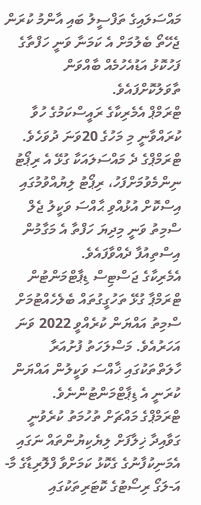މައްސަލައިގެ ތަފްސީލު ބައި އާންމު ކުރަން ޖެހޭތޯ ބެލުމަށް އެ ކަމަނާ ވަނީ ހަފްތާގެ ފަހުކޮޅު އަޑުއެހުމެއް ބާއްވަން ތާވަލުކޮށްފައެވެ.
ޓްރަމްޕް އެމެރިކާގެ ރައީސްކަމުގެ ހުވާ ކުރައްވާނީ މި މަހުގެ 20ވަނަ ދުވަހެވެ.
ޓްރަމްޕްގެ ދެ މައްސަލައަކާ ގުޅޭ އެ ރިޕޯޓު ނިންމެވުމަށްފަހު، ރިޕޯޓު ލިޔުއްވުމުގައި އިސްކޮށް އުޅުއްވި ޙާއްސަ ވަކީލު ޖެލް ސްމިތު ވަނީ މިދިޔަ ހަފްތާ އެ މަގާމުން އިސްތިއުފާ ދެއްވާފައެވެ.
އެމެރިކާގެ ޖަސްޓިސް ޑިޕާޓްމަންޓުން ޓްރަމްޕާ ގުޅޭ ތަހުގީގުތައް ބެލެހެއްޓުމަށް ސްމިތު އައްޔަން ކުރެއްވީ 2022 ވަނަ އަހަރުއެވެ. މަސްލަހަތު ފުށުއަރާ ހާލަތްތަކުގައި ޚާއްސަ ވަކީލުން އައްޔަން ކުރަނީ އެ ޑިޕާޓްމަންޓުންނެވެ.
ޓްރަމްޕްގެ މައްޗަށް ތުހުމަތު ކުރެވުނީ ގަވާއިދާ ޚިލާފަށް ލިޔެކިޔުންތައް ނަގައި އެމަނިކުފާނުގެ ގެކޮޅު ކަމަށްވާ ފްލޮރިޑާގެ މާ-އަ-ލަގޯ ރިސޯޓުގެ ކޮޓަރިތަކުގައި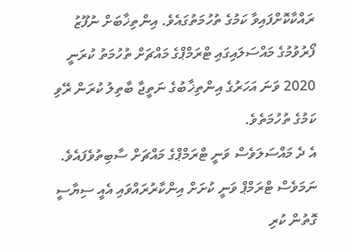ރައްކާކޮށްފައިވާ ކަމުގެ ތުހުމަތުގައެވެ. އިންތިޚާބަށް ނުފޫޒު ފޯރުވުމުގެ މައްސަލައިގައި ޓްރަމްޕްގެ މައްޗަށް ތުހުމަތު ކުރަނީ 2020 ވަނަ އަހަރުގެ އިންތިޚާބުގެ ނަތީޖާ ބާތިލު ކުރަން ރޭވި ކަމުގެ ތުހުމަތެވެ.
އެ ދެ މައްސަލަވެސް ވަނީ ޓްރަމްޕްގެ މައްޗަށް ސާބިތުވެފައެވެ. ނަމަވެސް ޓްރަމްޕް ވަނީ ކުށަށް އިންކާރުރައްވައި އެއީ ސިޔާސީ ގޮތުން ކުރި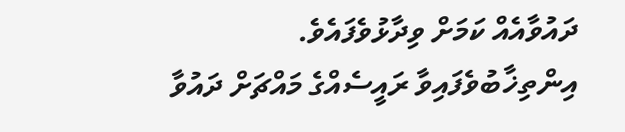ދައުވާއެއް ކަމަށް ވިދާޅުވެފައެވެ.
އިންތިޚާބުވެފައިވާ ރައީސެއްގެ މައްޗަށް ދައުވާ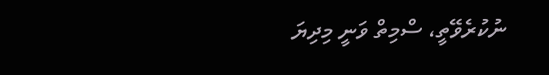ނުކުރެވޭތީ، ސްމިތް ވަނީ މިދިޔަ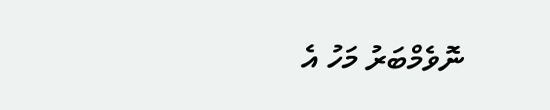ނޮވެމްބަރު މަހު އެ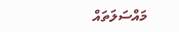މައްސަލަތައް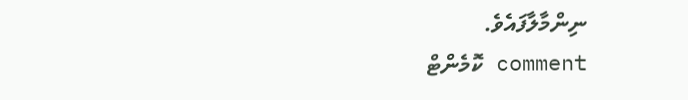ނިންމާލާފައެވެ.
comment ކޮމެންޓް